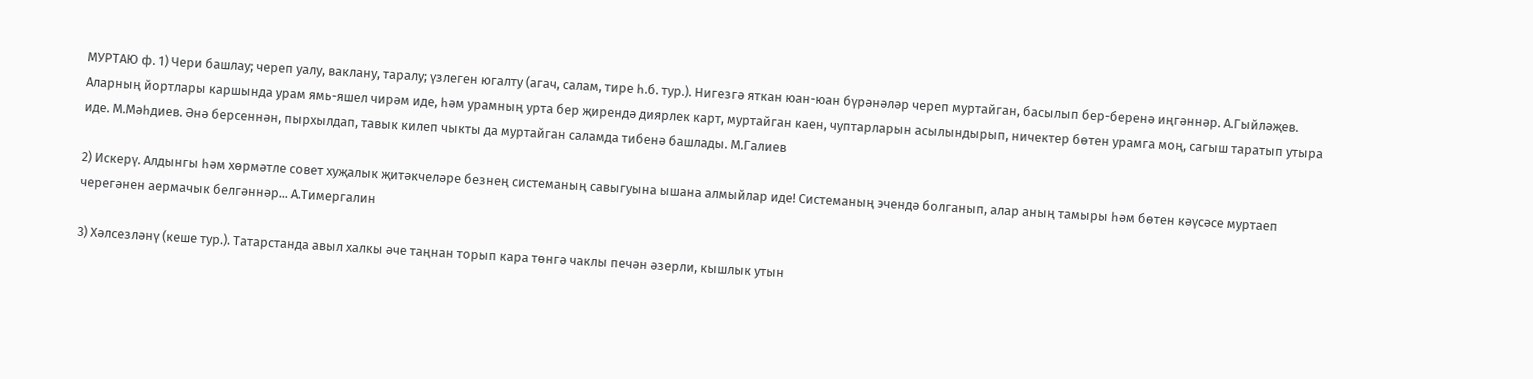МУРТАЮ ф. 1) Чери башлау; череп уалу, ваклану, таралу; үзлеген югалту (агач, салам, тире һ.б. тур.). Нигезгә яткан юан-юан бүрәнәләр череп муртайган, басылып бер-беренә иңгәннәр. А.Гыйләҗев. Аларның йортлары каршында урам ямь-яшел чирәм иде, һәм урамның урта бер җирендә диярлек карт, муртайган каен, чуптарларын асылындырып, ничектер бөтен урамга моң, сагыш таратып утыра иде. М.Мәһдиев. Әнә берсеннән, пырхылдап, тавык килеп чыкты да муртайган саламда тибенә башлады. М.Галиев

2) Искерү. Алдынгы һәм хөрмәтле совет хуҗалык җитәкчеләре безнең системаның савыгуына ышана алмыйлар иде! Системаның эчендә болганып, алар аның тамыры һәм бөтен кәүсәсе муртаеп черегәнен аермачык белгәннәр... А.Тимергалин

3) Хәлсезләнү (кеше тур.). Татарстанда авыл халкы әче таңнан торып кара төнгә чаклы печән әзерли, кышлык утын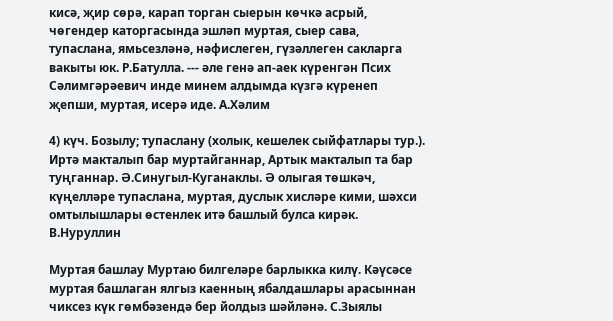кисә, җир сөрә, карап торган сыерын көчкә асрый, чөгендер каторгасында эшләп муртая, сыер сава, тупаслана, ямьсезләнә, нәфислеген, гүзәллеген сакларга вакыты юк. Р.Батулла. --- әле генә ап-аек күренгән Псих Сәлимгәрәевич инде минем алдымда күзгә күренеп җепши, муртая, исерә иде. А.Хәлим

4) күч. Бозылу; тупаслану (холык, кешелек сыйфатлары тур.). Иртә макталып бар муртайганнар, Артык макталып та бар туңганнар. Ә.Синугыл-Куганаклы. Ә олыгая төшкәч, күңелләре тупаслана, муртая, дуслык хисләре кими, шәхси омтылышлары өстенлек итә башлый булса кирәк. В.Нуруллин

Муртая башлау Муртаю билгеләре барлыкка килү. Кәүсәсе муртая башлаган ялгыз каенның ябалдашлары арасыннан чиксез күк гөмбәзендә бер йолдыз шәйләнә. С.Зыялы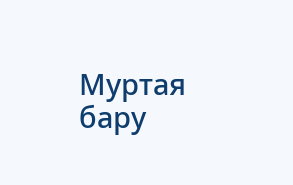Муртая бару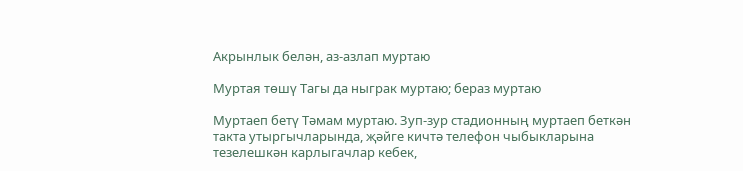Акрынлык белән, аз-азлап муртаю

Муртая төшү Тагы да ныграк муртаю; бераз муртаю

Муртаеп бетү Тәмам муртаю. Зуп-зур стадионның муртаеп беткән такта утыргычларында, җәйге кичтә телефон чыбыкларына тезелешкән карлыгачлар кебек,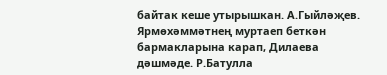байтак кеше утырышкан. А.Гыйләҗев. Ярмөхәммәтнең муртаеп беткән бармакларына карап, Дилаева дәшмәде. Р.Батулла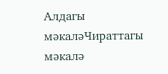Алдагы мәкаләЧираттагы мәкалә